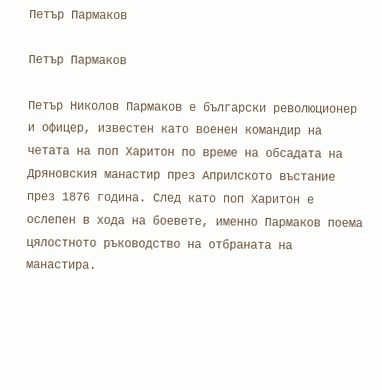Петър Пармаков

Петър Пармаков

Петър Николов Пармаков е български революционер и офицер, известен като военен командир на четата на поп Харитон по време на обсадата на Дряновския манастир през Априлското въстание през 1876 година. След като поп Харитон е ослепен в хода на боевете, именно Пармаков поема цялостното ръководство на отбраната на манастира.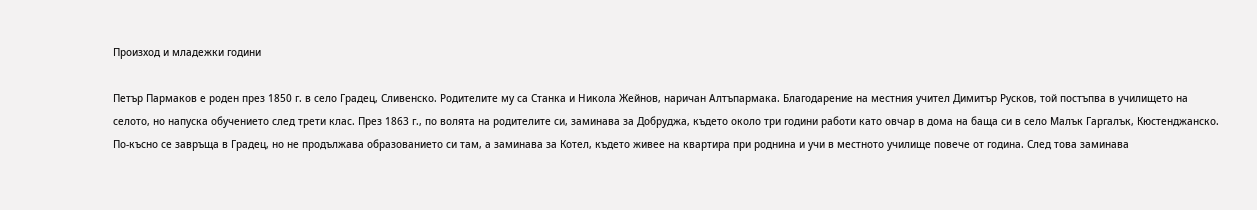Произход и младежки години

Петър Пармаков е роден през 1850 г. в село Градец, Сливенско. Родителите му са Станка и Никола Жейнов, наричан Алтъпармака. Благодарение на местния учител Димитър Русков, той постъпва в училището на селото, но напуска обучението след трети клас. През 1863 г., по волята на родителите си, заминава за Добруджа, където около три години работи като овчар в дома на баща си в село Малък Гаргалък, Кюстенджанско. По-късно се завръща в Градец, но не продължава образованието си там, а заминава за Котел, където живее на квартира при роднина и учи в местното училище повече от година. След това заминава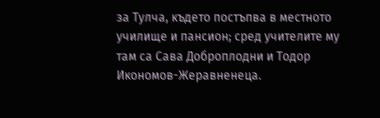за Тулча, където постъпва в местното училище и пансион; сред учителите му там са Сава Доброплодни и Тодор Икономов-Жеравненеца.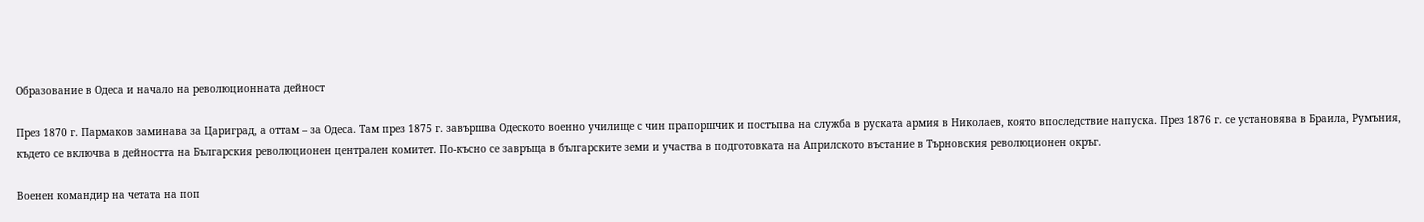Образование в Одеса и начало на революционната дейност

През 1870 г. Пармаков заминава за Цариград, а оттам – за Одеса. Там през 1875 г. завършва Одеското военно училище с чин прапоршчик и постъпва на служба в руската армия в Николаев, която впоследствие напуска. През 1876 г. се установява в Браила, Румъния, където се включва в дейността на Българския революционен централен комитет. По-късно се завръща в българските земи и участва в подготовката на Априлското въстание в Търновския революционен окръг.

Военен командир на четата на поп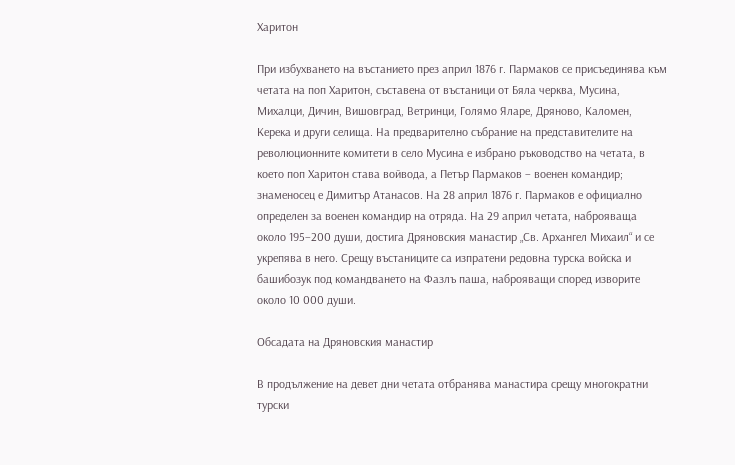Харитон

При избухването на въстанието през април 1876 г. Пармаков се присъединява към четата на поп Харитон, съставена от въстаници от Бяла черква, Мусина, Михалци, Дичин, Вишовград, Ветринци, Голямо Яларе, Дряново, Каломен, Керека и други селища. На предварително събрание на представителите на революционните комитети в село Мусина е избрано ръководство на четата, в което поп Харитон става войвода, а Петър Пармаков – военен командир; знаменосец е Димитър Атанасов. На 28 април 1876 г. Пармаков е официално определен за военен командир на отряда. На 29 април четата, наброяваща около 195–200 души, достига Дряновския манастир „Св. Архангел Михаил“ и се укрепява в него. Срещу въстаниците са изпратени редовна турска войска и башибозук под командването на Фазлъ паша, наброяващи според изворите около 10 000 души.

Обсадата на Дряновския манастир

В продължение на девет дни четата отбранява манастира срещу многократни турски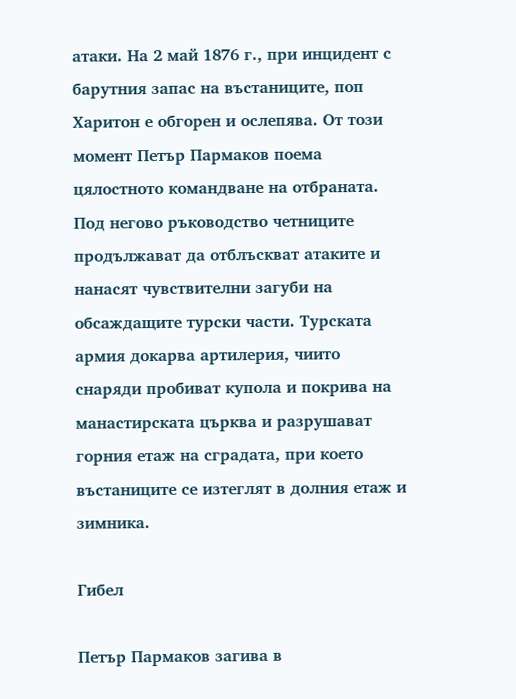атаки. На 2 май 1876 г., при инцидент с барутния запас на въстаниците, поп Харитон е обгорен и ослепява. От този момент Петър Пармаков поема цялостното командване на отбраната. Под негово ръководство четниците продължават да отблъскват атаките и нанасят чувствителни загуби на обсаждащите турски части. Турската армия докарва артилерия, чиито снаряди пробиват купола и покрива на манастирската църква и разрушават горния етаж на сградата, при което въстаниците се изтеглят в долния етаж и зимника.

Гибел

Петър Пармаков загива в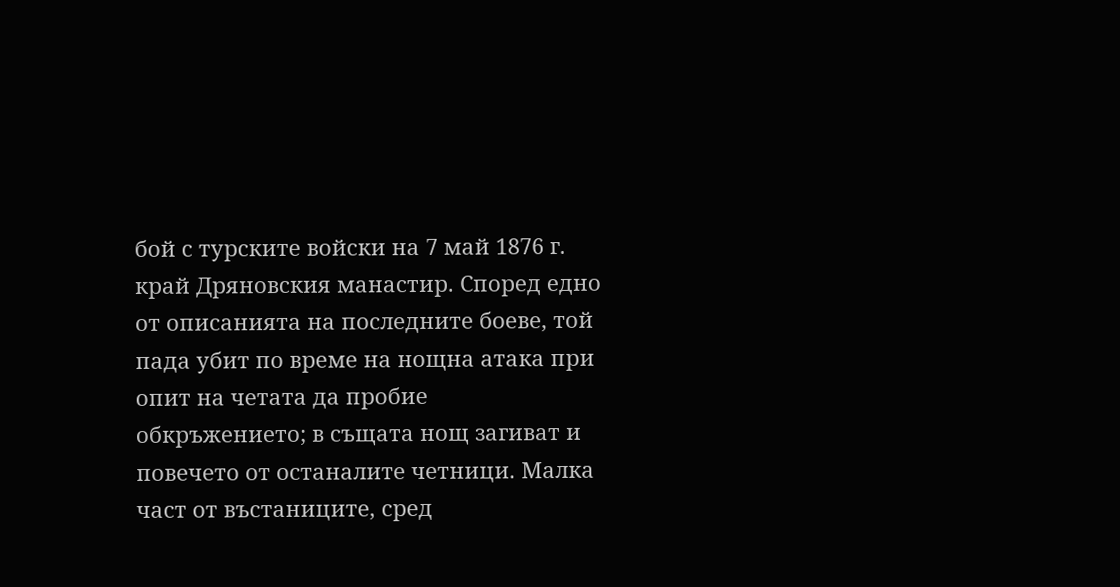бой с турските войски на 7 май 1876 г. край Дряновския манастир. Според едно от описанията на последните боеве, той пада убит по време на нощна атака при опит на четата да пробие обкръжението; в същата нощ загиват и повечето от останалите четници. Малка част от въстаниците, сред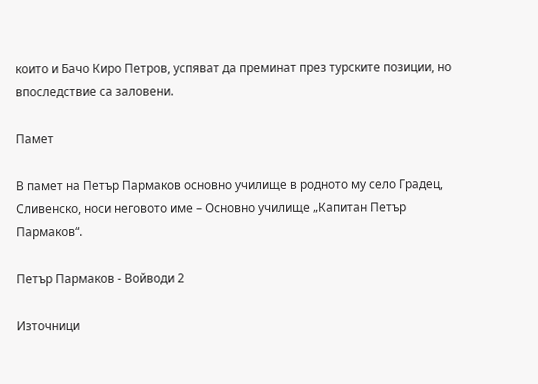които и Бачо Киро Петров, успяват да преминат през турските позиции, но впоследствие са заловени.

Памет

В памет на Петър Пармаков основно училище в родното му село Градец, Сливенско, носи неговото име – Основно училище „Капитан Петър Пармаков“.

Петър Пармаков - Войводи 2

Източници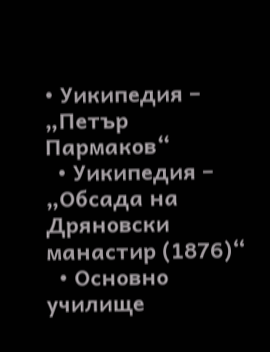• Уикипедия – „Петър Пармаков“
  • Уикипедия – „Обсада на Дряновски манастир (1876)“
  • Основно училище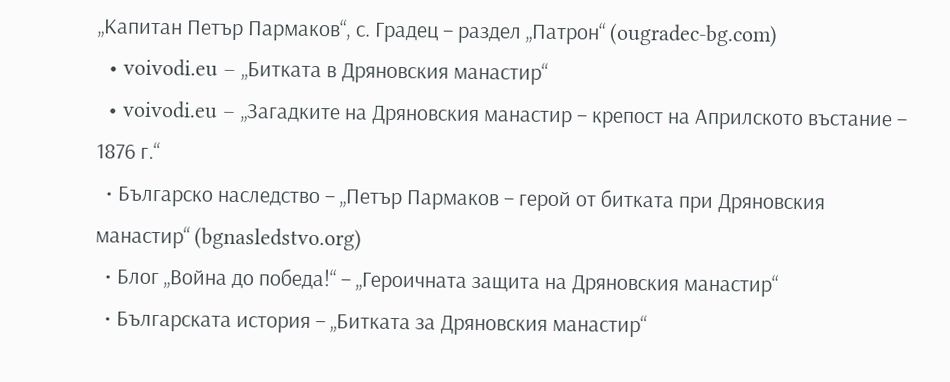„Капитан Петър Пармаков“, с. Градец – раздел „Патрон“ (ougradec-bg.com)
  • voivodi.eu – „Битката в Дряновския манастир“
  • voivodi.eu – „Загадките на Дряновския манастир – крепост на Априлското въстание – 1876 г.“
  • Българско наследство – „Петър Пармаков – герой от битката при Дряновския манастир“ (bgnasledstvo.org)
  • Блог „Война до победа!“ – „Героичната защита на Дряновския манастир“
  • Българската история – „Битката за Дряновския манастир“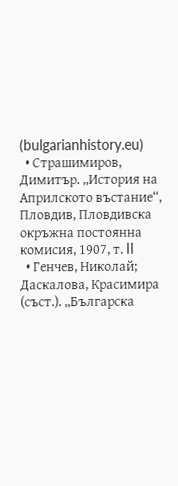(bulgarianhistory.eu)
  • Страшимиров, Димитър. „История на Априлското въстание“, Пловдив, Пловдивска окръжна постоянна комисия, 1907, т. II
  • Генчев, Николай; Даскалова, Красимира (съст.). „Българска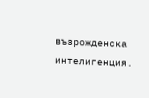възрожденска интелигенция.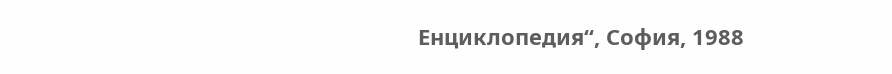Енциклопедия“, София, 1988